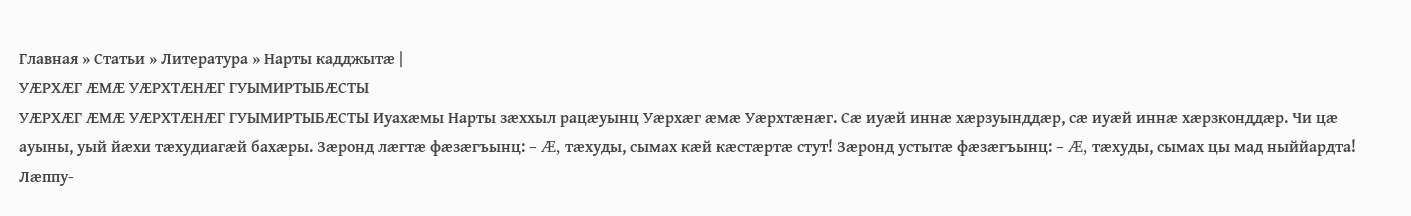Главная » Статьи » Литература » Нарты кадджытæ |
УÆРХÆГ ÆМÆ УÆРХТÆНÆГ ГУЫМИРТЫБÆСТЫ
УÆРХÆГ ÆМÆ УÆРХТÆНÆГ ГУЫМИРТЫБÆСТЫ Иуахæмы Нарты зæххыл рацæуынц Уæрхæг æмæ Уæрхтæнæг. Сæ иуæй иннæ хæрзуынддæр, сæ иуæй иннæ хæрзконддæр. Чи цæ ауыны, уый йæхи тæхудиагæй бахæры. Зæронд лæгтæ фæзæгъынц: – Æ, тæхуды, сымах кæй кæстæртæ стут! Зæронд устытæ фæзæгъынц: – Æ, тæхуды, сымах цы мад ныййардта! Лæппу-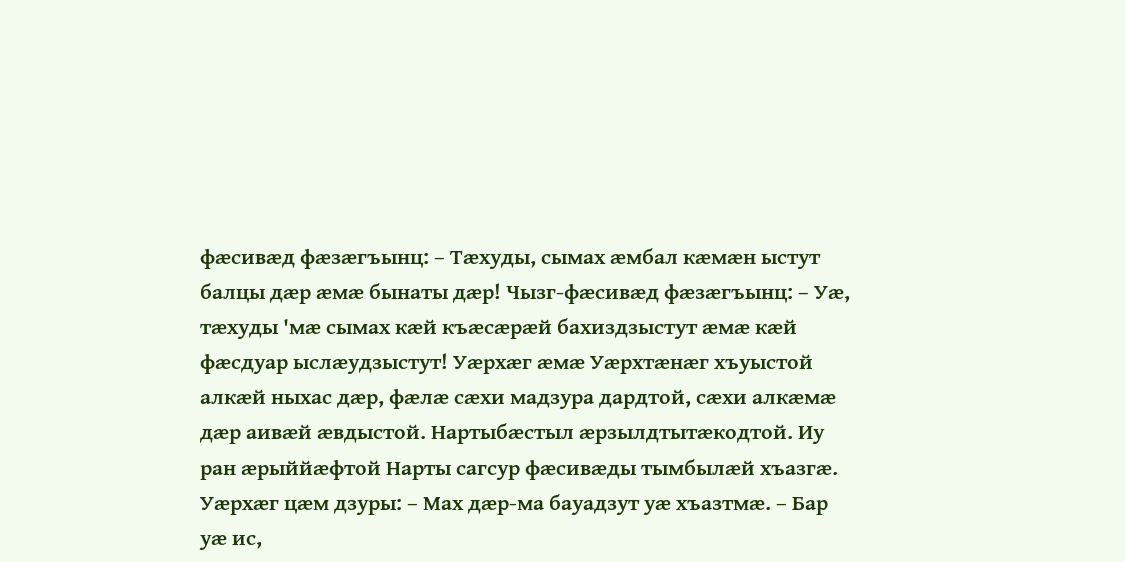фæсивæд фæзæгъынц: – Тæхуды, сымах æмбал кæмæн ыстут балцы дæр æмæ бынаты дæр! Чызг-фæсивæд фæзæгъынц: – Уæ, тæхуды 'мæ сымах кæй къæсæрæй бахиздзыстут æмæ кæй фæсдуар ыслæудзыстут! Уæрхæг æмæ Уæрхтæнæг хъуыстой алкæй ныхас дæр, фæлæ сæхи мадзура дардтой, сæхи алкæмæ дæр аивæй æвдыстой. Нартыбæстыл æрзылдтытæкодтой. Иу ран æрыййæфтой Нарты сагсур фæсивæды тымбылæй хъазгæ. Уæрхæг цæм дзуры: – Мах дæр-ма бауадзут уæ хъазтмæ. – Бар уæ ис,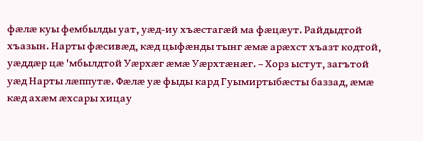фæлæ куы фембылды уат, уæд-иу хъæстагæй ма фæцæут. Райдыдтой хъазын. Нарты фæсивæд, кæд цыфæнды тынг æмæ арæхст хъазт кодтой, уæддæр цæ 'мбылдтой Уæрхæг æмæ Уæрхтæнæг. – Хорз ыстут, загътой уæд Нарты лæппутæ. Фæлæ уæ фыды кард Гуымиртыбæсты баззад, æмæ кæд ахæм æхсары хицау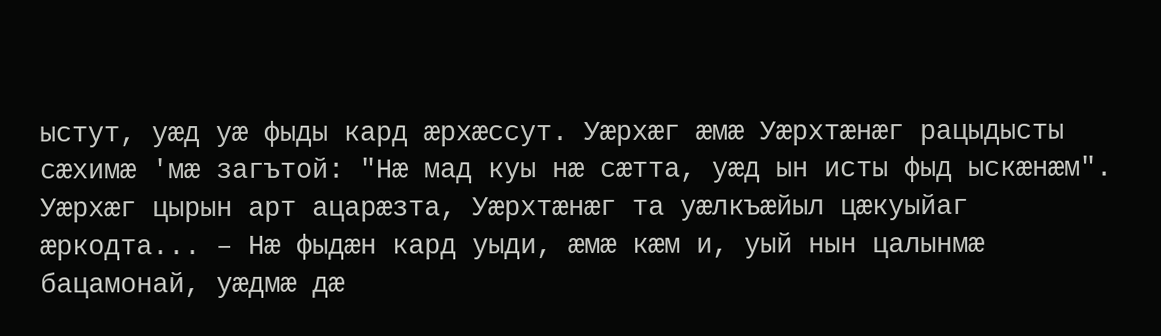ыстут, уæд уæ фыды кард æрхæссут. Уæрхæг æмæ Уæрхтæнæг рацыдысты сæхимæ 'мæ загътой: "Нæ мад куы нæ сæтта, уæд ын исты фыд ыскæнæм". Уæрхæг цырын арт ацарæзта, Уæрхтæнæг та уæлкъæйыл цæкуыйаг æркодта... – Нæ фыдæн кард уыди, æмæ кæм и, уый нын цалынмæ бацамонай, уæдмæ дæ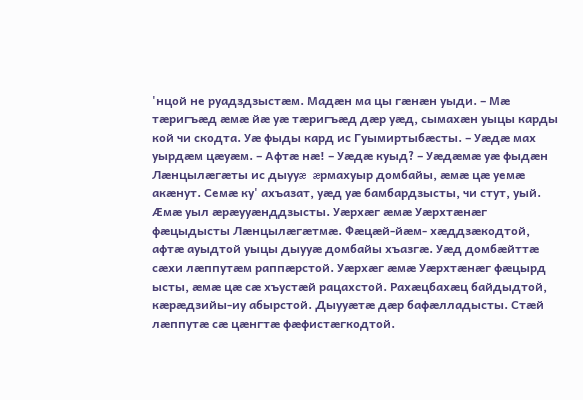'нцой не руадздзыстæм. Мадæн ма цы гæнæн уыди. – Мæ тæригъæд æмæ йæ уæ тæригъæд дæр уæд, сымахæн уыцы карды кой чи скодта. Уæ фыды кард ис Гуымиртыбæсты. – Уæдæ мах уырдæм цæуæм. – Афтæ нæ! – Уæдæ куыд? – Уæдæмæ уæ фыдæн Лæнцылæгæты ис дыууæ æрмахуыр домбайы, æмæ цæ уемæ акæнут. Семæ ку' ахъазат, уæд уæ бамбардзысты, чи стут, уый. Æмæ уыл æрæууæнддзысты. Уæрхæг æмæ Уæрхтæнæг фæцыдысты Лæнцылæгæтмæ. Фæцæй-йæм- хæддзæкодтой, афтæ ауыдтой уыцы дыууæ домбайы хъазгæ. Уæд домбæйттæ сæхи лæппутæм раппæрстой. Уæрхæг æмæ Уæрхтæнæг фæцырд ысты, æмæ цæ сæ хъустæй рацахстой. Рахæцбахæц байдыдтой, кæрæдзийы-иу абырстой. Дыууæтæ дæр бафæлладысты. Стæй лæппутæ сæ цæнгтæ фæфистæгкодтой.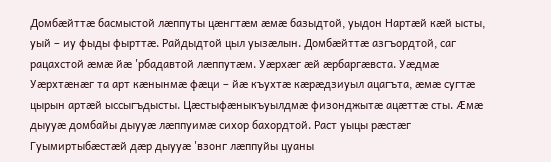Домбæйттæ басмыстой лæппуты цæнгтæм æмæ базыдтой, уыдон Нартæй кæй ысты, уый – иу фыды фырттæ. Райдыдтой цыл уызæлын. Домбæйттæ азгъордтой, саг рацахстой æмæ йæ 'рбадавтой лæппутæм. Уæрхæг æй æрбаргæвста. Уæдмæ Уæрхтæнæг та арт кæнынмæ фæци – йæ къухтæ кæрæдзиуыл ацагъта, æмæ сугтæ цырын артæй ыссыгъдысты. Цæстыфæныкъуылдмæ физонджытæ ацæттæ сты. Æмæ дыууæ домбайы дыууæ лæппуимæ сихор бахордтой. Раст уыцы рæстæг Гуымиртыбæстæй дæр дыууæ 'взонг лæппуйы цуаны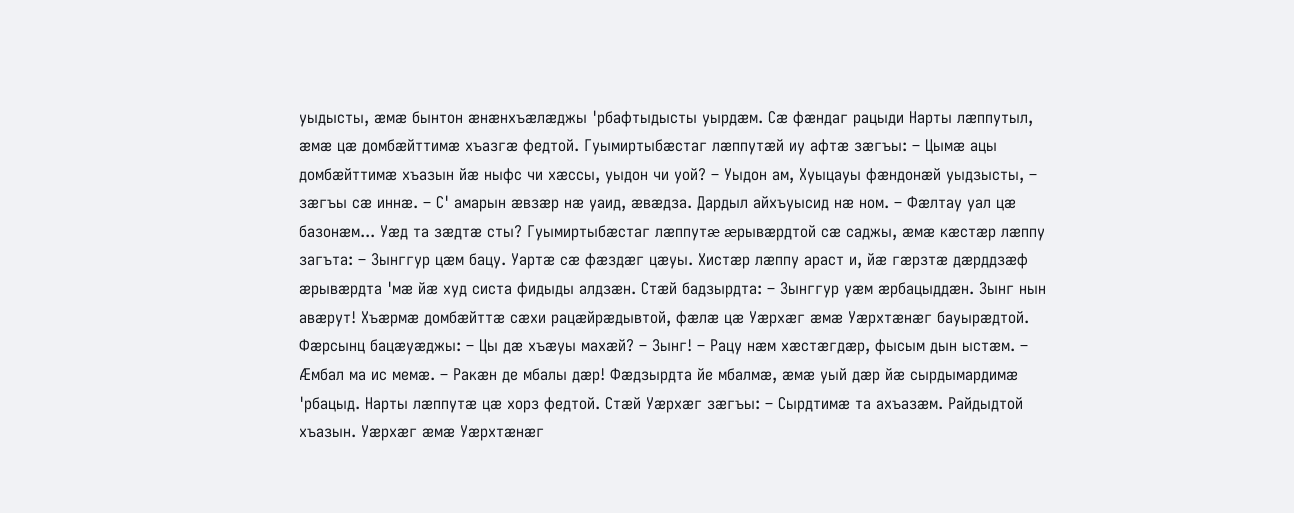уыдысты, æмæ бынтон æнæнхъæлæджы 'рбафтыдысты уырдæм. Сæ фæндаг рацыди Нарты лæппутыл, æмæ цæ домбæйттимæ хъазгæ федтой. Гуымиртыбæстаг лæппутæй иу афтæ зæгъы: – Цымæ ацы домбæйттимæ хъазын йæ ныфс чи хæссы, уыдон чи уой? – Уыдон ам, Хуыцауы фæндонæй уыдзысты, – зæгъы сæ иннæ. – С' амарын æвзæр нæ уаид, æвæдза. Дардыл айхъуысид нæ ном. – Фæлтау уал цæ базонæм... Уæд та зæдтæ сты? Гуымиртыбæстаг лæппутæ æрывæрдтой сæ саджы, æмæ кæстæр лæппу загъта: – Зынггур цæм бацу. Уартæ сæ фæздæг цæуы. Хистæр лæппу араст и, йæ гæрзтæ дæрддзæф æрывæрдта 'мæ йæ худ систа фидыды алдзæн. Стæй бадзырдта: – Зынггур уæм æрбацыддæн. Зынг нын авæрут! Хъæрмæ домбæйттæ сæхи рацæйрæдывтой, фæлæ цæ Уæрхæг æмæ Уæрхтæнæг бауырæдтой. Фæрсынц бацæуæджы: – Цы дæ хъæуы махæй? – Зынг! – Рацу нæм хæстæгдæр, фысым дын ыстæм. – Æмбал ма ис мемæ. – Ракæн де мбалы дæр! Фæдзырдта йе мбалмæ, æмæ уый дæр йæ сырдымардимæ 'рбацыд. Нарты лæппутæ цæ хорз федтой. Стæй Уæрхæг зæгъы: – Сырдтимæ та ахъазæм. Райдыдтой хъазын. Уæрхæг æмæ Уæрхтæнæг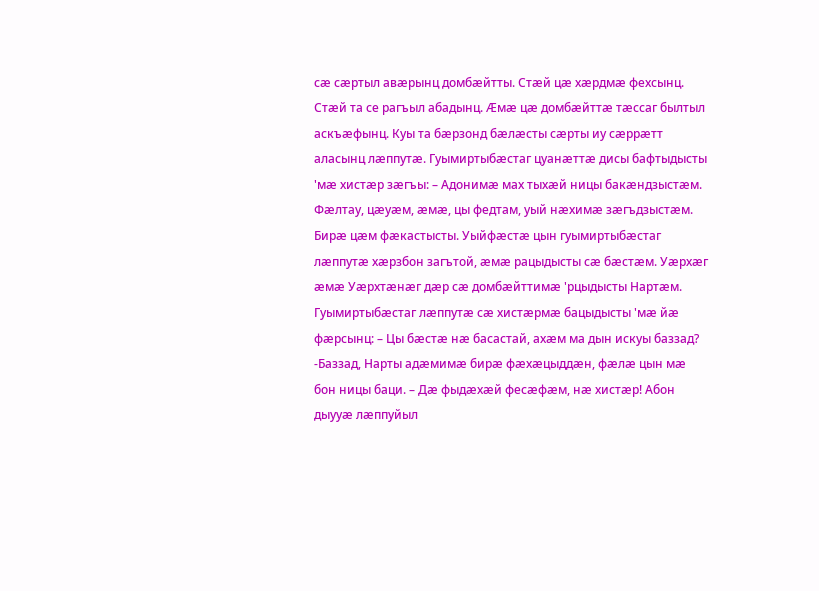сæ сæртыл авæрынц домбæйтты. Стæй цæ хæрдмæ фехсынц. Стæй та се рагъыл абадынц. Æмæ цæ домбæйттæ тæссаг былтыл аскъæфынц. Куы та бæрзонд бæлæсты сæрты иу сæррæтт аласынц лæппутæ. Гуымиртыбæстаг цуанæттæ дисы бафтыдысты 'мæ хистæр зæгъы: – Адонимæ мах тыхæй ницы бакæндзыстæм. Фæлтау, цæуæм, æмæ, цы федтам, уый нæхимæ зæгъдзыстæм. Бирæ цæм фæкастысты. Уыйфæстæ цын гуымиртыбæстаг лæппутæ хæрзбон загътой, æмæ рацыдысты сæ бæстæм. Уæрхæг æмæ Уæрхтæнæг дæр сæ домбæйттимæ 'рцыдысты Нартæм. Гуымиртыбæстаг лæппутæ сæ хистæрмæ бацыдысты 'мæ йæ фæрсынц: – Цы бæстæ нæ басастай, ахæм ма дын искуы баззад? -Баззад, Нарты адæмимæ бирæ фæхæцыддæн, фæлæ цын мæ бон ницы баци. – Дæ фыдæхæй фесæфæм, нæ хистæр! Абон дыууæ лæппуйыл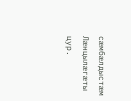сæмбæлдыстæм Лæнцылæгæты цур.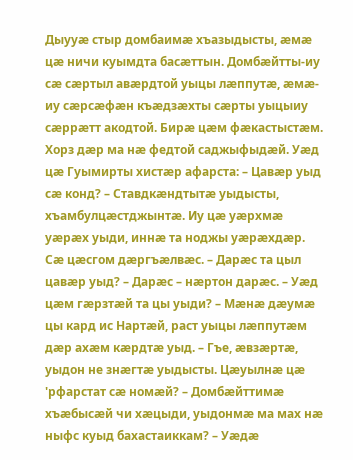Дыууæ стыр домбаимæ хъазыдысты, æмæ цæ ничи куымдта басæттын. Домбæйтты-иу сæ сæртыл авæрдтой уыцы лæппутæ, æмæ-иу сæрсæфæн къæдзæхты сæрты уыцыиу сæррæтт акодтой. Бирæ цæм фæкастыстæм. Хорз дæр ма нæ федтой саджыфыдæй. Уæд цæ Гуымирты хистæр афарста: – Цавæр уыд сæ конд? – Ставдкæндтытæ уыдысты, хъамбулцæстджынтæ. Иу цæ уæрхмæ уæрæх уыди, иннæ та ноджы уæрæхдæр. Сæ цæсгом дæргъæлвæс. – Дарæс та цыл цавæр уыд? – Дарæс – нæртон дарæс. – Уæд цæм гæрзтæй та цы уыди? – Мæнæ дæумæ цы кард ис Нартæй, раст уыцы лæппутæм дæр ахæм кæрдтæ уыд. – Гъе, æвзæртæ, уыдон не знæгтæ уыдысты. Цæуылнæ цæ 'рфарстат сæ номæй? – Домбæйттимæ хъæбысæй чи хæцыди, уыдонмæ ма мах нæ ныфс куыд бахастаиккам? – Уæдæ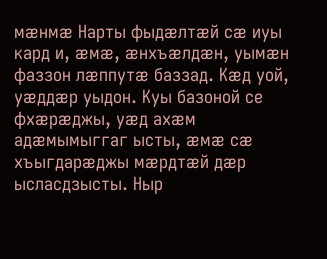мæнмæ Нарты фыдæлтæй сæ иуы кард и, æмæ, æнхъæлдæн, уымæн фаззон лæппутæ баззад. Кæд уой, уæддæр уыдон. Куы базоной се фхæрæджы, уæд ахæм адæмымыггаг ысты, æмæ сæ хъыгдарæджы мæрдтæй дæр ысласдзысты. Ныр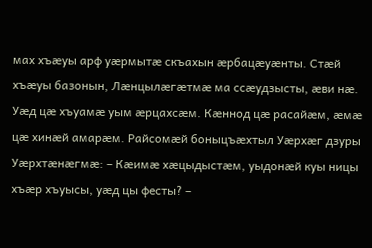мах хъæуы арф уæрмытæ скъахын æрбацæуæнты. Стæй хъæуы базонын, Лæнцылæгæтмæ ма ссæудзысты, æви нæ. Уæд цæ хъуамæ уым æрцахсæм. Кæннод цæ расайæм, æмæ цæ хинæй амарæм. Райсомæй боныцъæхтыл Уæрхæг дзуры Уæрхтæнæгмæ: – Кæимæ хæцыдыстæм, уыдонæй куы ницы хъæр хъуысы, уæд цы фесты? –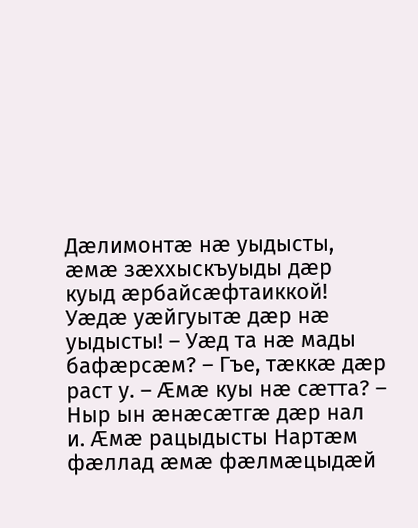Дæлимонтæ нæ уыдысты, æмæ зæххыскъуыды дæр куыд æрбайсæфтаиккой! Уæдæ уæйгуытæ дæр нæ уыдысты! – Уæд та нæ мады бафæрсæм? – Гъе, тæккæ дæр раст у. – Æмæ куы нæ сæтта? – Ныр ын æнæсæтгæ дæр нал и. Æмæ рацыдысты Нартæм фæллад æмæ фæлмæцыдæй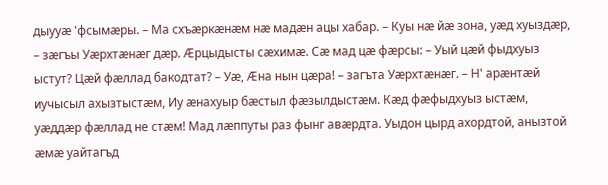дыууæ 'фсымæры. – Ма схъæркæнæм нæ мадæн ацы хабар. – Куы нæ йæ зона, уæд хуыздæр, – зæгъы Уæрхтæнæг дæр. Æрцыдысты сæхимæ. Сæ мад цæ фæрсы: – Уый цæй фыдхуыз ыстут? Цæй фæллад бакодтат? – Уæ, Æна нын цæра! – загъта Уæрхтæнæг. – Н' арæнтæй иучысыл ахызтыстæм, Иу æнахуыр бæстыл фæзылдыстæм. Кæд фæфыдхуыз ыстæм, уæддæр фæллад не стæм! Мад лæппуты раз фынг авæрдта. Уыдон цырд ахордтой, анызтой æмæ уайтагъд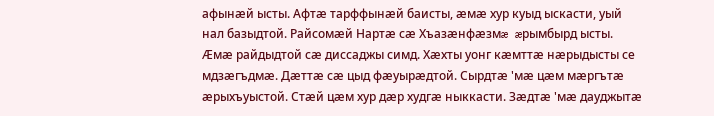афынæй ысты. Афтæ тарффынæй баисты, æмæ хур куыд ыскасти, уый нал базыдтой. Райсомæй Нартæ сæ Хъазæнфæзмæ æрымбырд ысты. Æмæ райдыдтой сæ диссаджы симд. Хæхты уонг кæмттæ нæрыдысты се мдзæгъдмæ. Дæттæ сæ цыд фæуырæдтой. Сырдтæ 'мæ цæм мæргътæ æрыхъуыстой. Стæй цæм хур дæр худгæ ныккасти. Зæдтæ 'мæ дауджытæ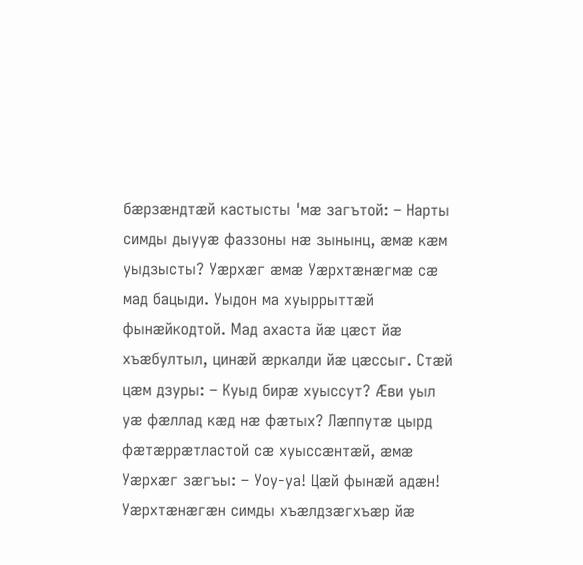бæрзæндтæй кастысты 'мæ загътой: – Нарты симды дыууæ фаззоны нæ зынынц, æмæ кæм уыдзысты? Уæрхæг æмæ Уæрхтæнæгмæ сæ мад бацыди. Уыдон ма хуыррыттæй фынæйкодтой. Мад ахаста йæ цæст йæ хъæбултыл, цинæй æркалди йæ цæссыг. Стæй цæм дзуры: – Куыд бирæ хуыссут? Æви уыл уæ фæллад кæд нæ фæтых? Лæппутæ цырд фæтæррæтластой сæ хуыссæнтæй, æмæ Уæрхæг зæгъы: – Уоу-уа! Цæй фынæй адæн! Уæрхтæнæгæн симды хъæлдзæгхъæр йæ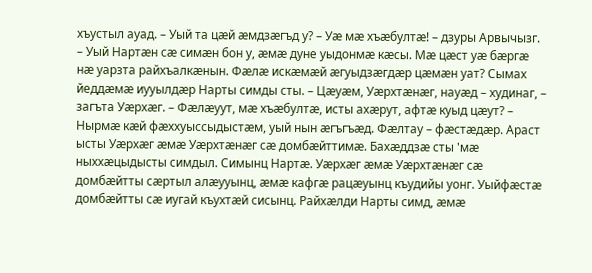хъустыл ауад. – Уый та цæй æмдзæгъд у? – Уæ мæ хъæбултæ! – дзуры Арвычызг. – Уый Нартæн сæ симæн бон у, æмæ дуне уыдонмæ кæсы. Мæ цæст уæ бæргæ нæ уарзта райхъалкæнын. Фæлæ искæмæй æгуыдзæгдæр цæмæн уат? Сымах йеддæмæ иууылдæр Нарты симды сты. – Цæуæм, Уæрхтæнæг, науæд – худинаг, – загъта Уæрхæг. – Фæлæуут, мæ хъæбултæ, исты ахæрут, афтæ куыд цæут? – Нырмæ кæй фæххуыссыдыстæм, уый нын æгъгъæд. Фæлтау – фæстæдæр. Араст ысты Уæрхæг æмæ Уæрхтæнæг сæ домбæйттимæ. Бахæддзæ сты 'мæ ныххæцыдысты симдыл. Симынц Нартæ. Уæрхæг æмæ Уæрхтæнæг сæ домбæйтты сæртыл алæууынц, æмæ кафгæ рацæуынц къудийы уонг. Уыйфæстæ домбæйтты сæ иугай къухтæй сисынц. Райхæлди Нарты симд, æмæ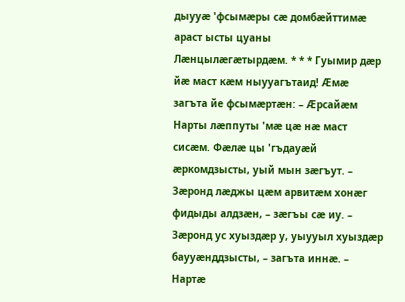дыууæ 'фсымæры сæ домбæйттимæ араст ысты цуаны Лæнцылæгæтырдæм. * * * Гуымир дæр йæ маст кæм ныууагътаид! Æмæ загъта йе фсымæртæн: – Æрсайæм Нарты лæппуты 'мæ цæ нæ маст сисæм. Фæлæ цы 'гъдауæй æркомдзысты, уый мын зæгъут. – Зæронд лæджы цæм арвитæм хонæг фидыды алдзæн, – зæгъы сæ иу. – Зæронд ус хуыздæр у, уыууыл хуыздæр баууæнддзысты, – загъта иннæ. – Нартæ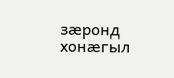зæронд хонæгыл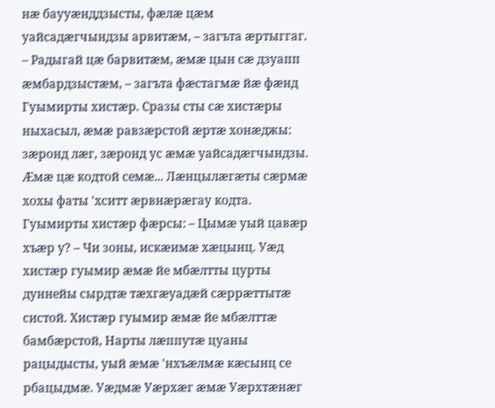нæ баууæнддзысты, фæлæ цæм уайсадæгчындзы арвитæм, – загъта æртыггаг. – Радыгай цæ барвитæм, æмæ цын сæ дзуапп æмбардзыстæм, – загъта фæстагмæ йæ фæнд Гуымирты хистæр. Сразы сты сæ хистæры ныхасыл, æмæ равзæрстой æртæ хонæджы: зæронд лæг, зæронд ус æмæ уайсадæгчындзы. Æмæ цæ кодтой семæ... Лæнцылæгæты сæрмæ хохы фаты 'хситт æрвнæрæгау кодта. Гуымирты хистæр фæрсы: – Цымæ уый цавæр хъæр у? – Чи зоны, искæимæ хæцынц. Уæд хистæр гуымир æмæ йе мбæлтты цурты дуннейы сырдтæ тæхгæуадæй сæррæттытæ систой. Хистæр гуымир æмæ йе мбæлттæ бамбæрстой, Нарты лæппутæ цуаны рацыдысты, уый æмæ 'нхъæлмæ кæсынц се рбацыдмæ. Уæдмæ Уæрхæг æмæ Уæрхтæнæг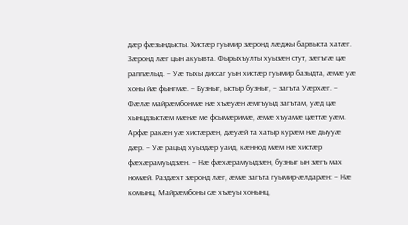дæр фæзындысты. Хистæр гуымир зæронд лæджы барвыста хатæг. Зæронд лæг цын акуывта. Фырыхъулты хуызæн стут, зæгъгæ цæ раппæлыд. – Уæ тыхы диссаг уын хистæр гуымир базыдта, æмæ уæ хоны йæ фынгмæ. – Бузныг, ыстыр бузныг, – загъта Уæрхæг. – Фæлæ майрæмбонмæ нæ хъæуæн æмгъуыд загътам, уæд цæ хынцдзыстæм мæнæ ме фсымæримæ, æмæ хъуамæ цæттæ уæм. Арфæ ракæн уæ хистæрæн, дæуæй та хатыр курæм нæ дыууæ дæр. – Уæ рацыд хуыздæр уаид, кæннод мæм нæ хистæр фæхæрамуыдзæн. – Нæ фæхæрамуыдзæн, бузныг ын зæгъ мах номæй. Раздæхт зæронд лæг, æмæ загъта гуымир-æлдарæн: – Нæ комынц, Майрæмбоны сæ хъæуы хонынц,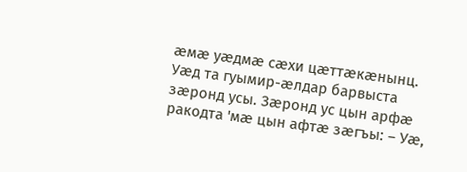æмæ уæдмæ сæхи цæттæкæнынц. Уæд та гуымир-æлдар барвыста зæронд усы. Зæронд ус цын арфæ ракодта 'мæ цын афтæ зæгъы: – Уæ,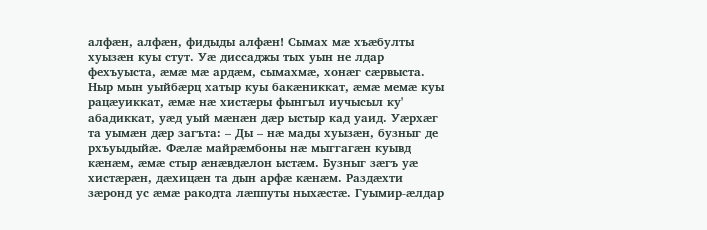алфæн, алфæн, фидыды алфæн! Сымах мæ хъæбулты хуызæн куы стут. Уæ диссаджы тых уын не лдар фехъуыста, æмæ мæ ардæм, сымахмæ, хонæг сæрвыста. Ныр мын уыйбæрц хатыр куы бакæниккат, æмæ мемæ куы рацæуиккат, æмæ нæ хистæры фынгыл иучысыл ку' абадиккат, уæд уый мæнæн дæр ыстыр кад уаид. Уæрхæг та уымæн дæр загъта: – Ды – нæ мады хуызæн, бузныг де рхъуыдыйæ. Фæлæ майрæмбоны нæ мыггагæн куывд кæнæм, æмæ стыр æнæвдæлон ыстæм. Бузныг зæгъ уæ хистæрæн, дæхицæн та дын арфæ кæнæм. Раздæхти зæронд ус æмæ ракодта лæппуты ныхæстæ. Гуымир-æлдар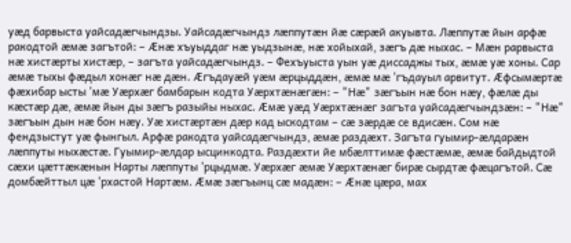уæд барвыста уайсадæгчындзы. Уайсадæгчындз лæппутæн йæ сæрæй акуывта. Лæппутæ йын арфæ ракодтой æмæ загътой: – Æнæ хъуыддаг нæ уыдзынæ, нæ хойыхай, зæгъ дæ ныхас. – Мæн рарвыста нæ хистæрты хистæр, – загъта уайсадæгчындз. – Фехъуыста уын уæ диссаджы тых, æмæ уæ хоны. Сар æмæ тыхы фæдыл хонæг нæ дæн. Æгъдауæй уæм æрцыддæн, æмæ мæ 'гъдауыл арвитут. Æфсымæртæ фæхибар ысты 'мæ Уæрхæг бамбарын кодта Уæрхтæнæгæн: – "Нæ" зæгъын нæ бон нæу, фæлæ ды кæстæр дæ, æмæ йын ды зæгъ разыйы ныхас. Æмæ уæд Уæрхтæнæг загъта уайсадæгчындзæн: – "Нæ" зæгъын дын нæ бон нæу. Уæ хистæртæн дæр кад ыскодтам – сæ зæрдæ се вдисæн. Сом нæ фендзыстут уæ фынгыл. Арфæ ракодта уайсадæгчындз, æмæ раздæхт. Загъта гуымир-æлдарæн лæппуты ныхæстæ. Гуымир-æлдар ысцинкодта. Раздæхти йе мбæлттимæ фæстæмæ, æмæ байдыдтой сæхи цæттæкæнын Нарты лæппуты 'рцыдмæ. Уæрхæг æмæ Уæрхтæнæг бирæ сырдтæ фæцагътой. Сæ домбæйттыл цæ 'рхастой Нартæм. Æмæ зæгъынц сæ мадæн: – Æнæ цæра, мах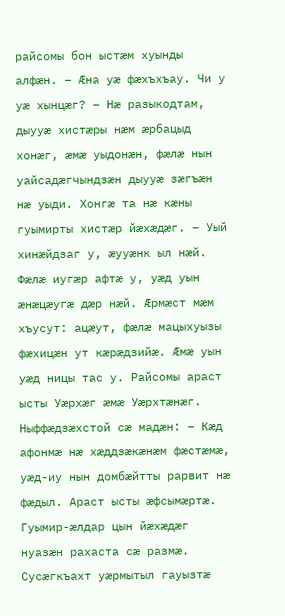райсомы бон ыстæм хуынды алфæн. – Æна уæ фæхъхъау. Чи у уæ хынцæг? – Нæ разыкодтам, дыууæ хистæры нæм æрбацыд хонæг, æмæ уыдонæн, фæлæ нын уайсадæгчындзæн дыууæ зæгъæн нæ уыди. Хонгæ та нæ кæны гуымирты хистæр йæхæдæг. – Уый хинæйдзаг у, æууæнк ыл нæй. Фæлæ иугæр афтæ у, уæд уын æнæцæугæ дæр нæй. Æрмæст мæм хъусут: ацæут, фæлæ мацыхуызы фæхицæн ут кæрæдзийæ. Æмæ уын уæд ницы тас у. Райсомы араст ысты Уæрхæг æмæ Уæрхтæнæг. Ныффæдзæхстой сæ мадæн: – Кæд афонмæ нæ хæддзæкæнæм фæстæмæ, уæд-иу нын домбæйтты рарвит нæ фæдыл. Араст ысты æфсымæртæ. Гуымир-æлдар цын йæхæдæг нуазæн рахаста сæ размæ. Сусæгкъахт уæрмытыл гауызтæ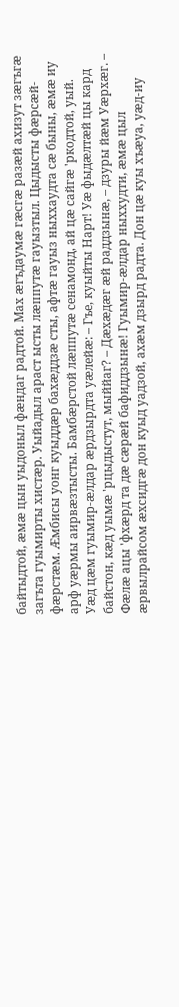байтыдтой, æмæ цын уыдоныл фæндаг радтой. Мах æгъдаумæ гæсгæ разæй ахизут зæгъгæ загъта гуымирты хистæр. Уыйадыл араст ысты лæппутæ гауызтыл. Цыдысты фæрсæй-фæрстæм. Æмбисы уонг куыддæр бахæддзæ сты, афтæ гауыз ныххаудта сæ быны, æмæ иу арф уæрмы аирвæзтысты. Бамбæрстой лæппутæ сенамонд, ай цæ сайгæ 'ркодтой, уый. Уæд цæм гуымир-æлдар æрдзырдта уæлейæ: – Гъе, куыйты Нарт! Уæ фыдæлтæй цы кард байстон, кæд уымæ 'рцыдыстут, мыййаг? – Дæхæдæг æй раддзынæ, – дзуры йæм Уæрхæг. – Фæлæ ацы 'фхæрд та дæ сæрæй бафиддзынæ! Гуымир-æлдар ныххудти, æмæ цыл æрвылрайсом æхсидгæ дон куыд уадзой, ахæм дзырд радта. Дон цæ куы хъæуа, уæд-иу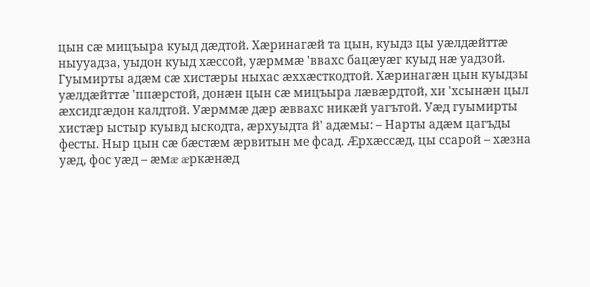цын сæ мицъыра куыд дæдтой. Хæринагæй та цын, куыдз цы уæлдæйттæ ныууадза, уыдон куыд хæссой, уæрммæ 'ввахс бацæуæг куыд нæ уадзой. Гуымирты адæм сæ хистæры ныхас æххæсткодтой. Хæринагæн цын куыдзы уæлдæйттæ 'ппæрстой, донæн цын сæ мицъыра лæвæрдтой, хи 'хсынæн цыл æхсидгæдон калдтой. Уæрммæ дæр æввахс никæй уагътой. Уæд гуымирты хистæр ыстыр куывд ыскодта, æрхуыдта й' адæмы: – Нарты адæм цагъды фесты. Ныр цын сæ бæстæм æрвитын ме фсад. Æрхæссæд, цы ссарой – хæзна уæд, фос уæд – æмæ æркæнæд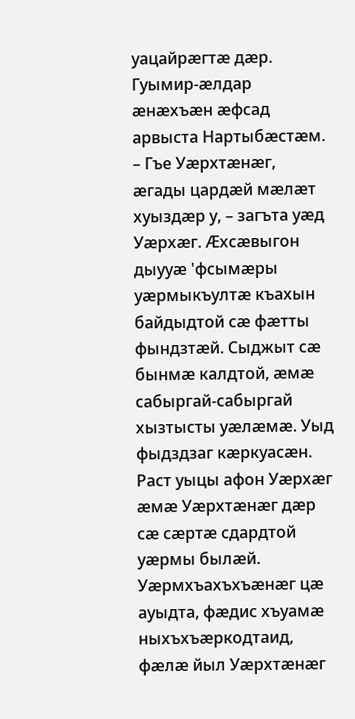уацайрæгтæ дæр. Гуымир-æлдар æнæхъæн æфсад арвыста Нартыбæстæм. – Гъе Уæрхтæнæг, æгады цардæй мæлæт хуыздæр у, – загъта уæд Уæрхæг. Æхсæвыгон дыууæ 'фсымæры уæрмыкъултæ къахын байдыдтой сæ фæтты фындзтæй. Сыджыт сæ бынмæ калдтой, æмæ сабыргай-сабыргай хызтысты уæлæмæ. Уыд фыдздзаг кæркуасæн. Раст уыцы афон Уæрхæг æмæ Уæрхтæнæг дæр сæ сæртæ сдардтой уæрмы былæй. Уæрмхъахъхъæнæг цæ ауыдта, фæдис хъуамæ ныхъхъæркодтаид, фæлæ йыл Уæрхтæнæг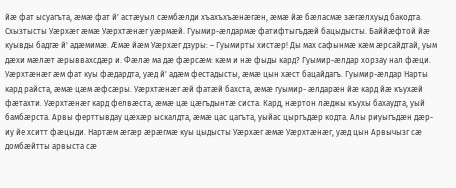йæ фат ысуагъта, æмæ фат й' астæуыл сæмбæлди хъахъхъæнæгæн, æмæ йæ бæласмæ зæгæлхуыд бакодта. Схызтысты Уæрхæг æмæ Уæрхтæнæг уæрмæй. Гуымир-æлдармæ фатифтыгъдæй бацыдысты. Баййæфтой йæ куывды бадгæ й' адæмимæ. Æмæ йæм Уæрхæг дзуры: – Гуымирты хистæр! Ды мах сафынмæ кæм æрсайдтай, уым дæхи мæлæт æрыввахсдæр и. Фæлæ ма дæ фæрсæм: кæм и нæ фыды кард? Гуымир-æлдар хорзау нал фæци. Уæрхтæнæг æм фат куы фæдардта, уæд й' адæм фестадысты, æмæ цын хæст бацайдагъ. Гуымир-æлдар Нарты кард райста, æмæ цæм æфсæры. Уæрхтæнæг æй фатæй бахста, æмæ гуымир- æлдарæн йæ кард йæ къухæй фæтахти. Уæрхтæнæг кард фелвæста, æмæ цæ цæгъдынтæ систа. Кард, нæртон лæджы къухы бахаудта, уый бамбæрста. Арвы ферттывдау цæхæр ыскалдта, æмæ цас цагъта, уыйас цыргъдæр кодта. Алы риуыгъдæн дæр-иу йе хситт фæцыди. Нартæм æгæр æрæгмæ куы цыдысты Уæрхæг æмæ Уæрхтæнæг, уæд цын Арвычызг сæ домбæйтты арвыста сæ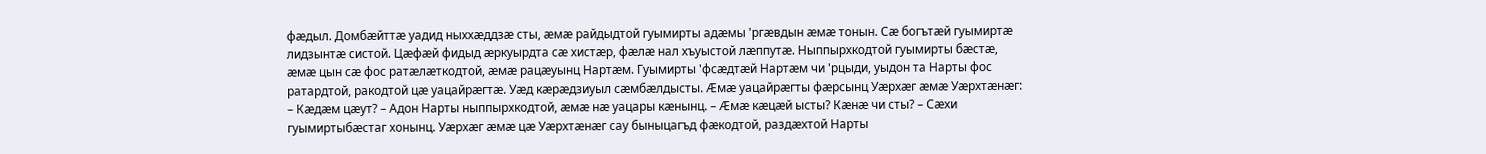фæдыл. Домбæйттæ уадид ныххæддзæ сты, æмæ райдыдтой гуымирты адæмы 'ргæвдын æмæ тонын. Сæ богътæй гуымиртæ лидзынтæ систой. Цæфæй фидыд æркуырдта сæ хистæр, фæлæ нал хъуыстой лæппутæ. Ныппырхкодтой гуымирты бæстæ, æмæ цын сæ фос ратæлæткодтой, æмæ рацæуынц Нартæм. Гуымирты 'фсæдтæй Нартæм чи 'рцыди, уыдон та Нарты фос ратардтой, ракодтой цæ уацайрæгтæ. Уæд кæрæдзиуыл сæмбæлдысты. Æмæ уацайрæгты фæрсынц Уæрхæг æмæ Уæрхтæнæг: – Кæдæм цæут? – Адон Нарты ныппырхкодтой, æмæ нæ уацары кæнынц. – Æмæ кæцæй ысты? Кæнæ чи сты? – Сæхи гуымиртыбæстаг хонынц. Уæрхæг æмæ цæ Уæрхтæнæг сау быныцагъд фæкодтой, раздæхтой Нарты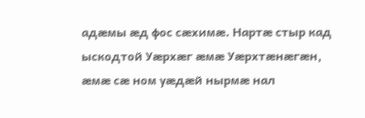адæмы æд фос сæхимæ. Нартæ стыр кад ыскодтой Уæрхæг æмæ Уæрхтæнæгæн, æмæ сæ ном уæдæй нырмæ нал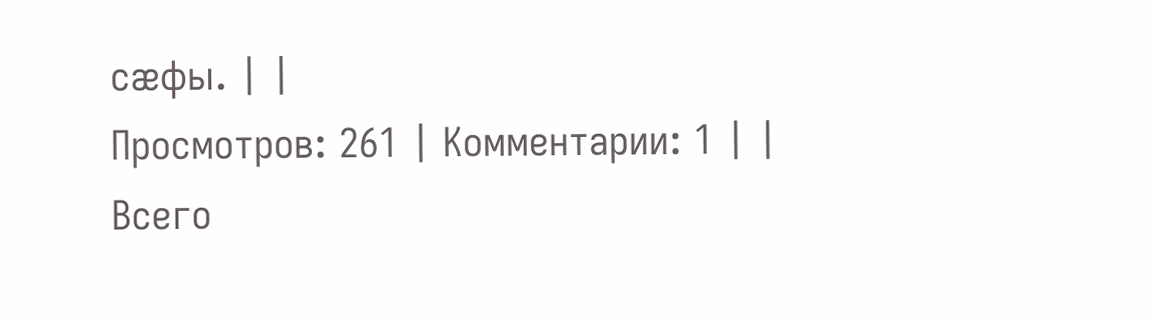сæфы. | |
Просмотров: 261 | Комментарии: 1 | |
Всего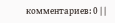комментариев: 0 | |